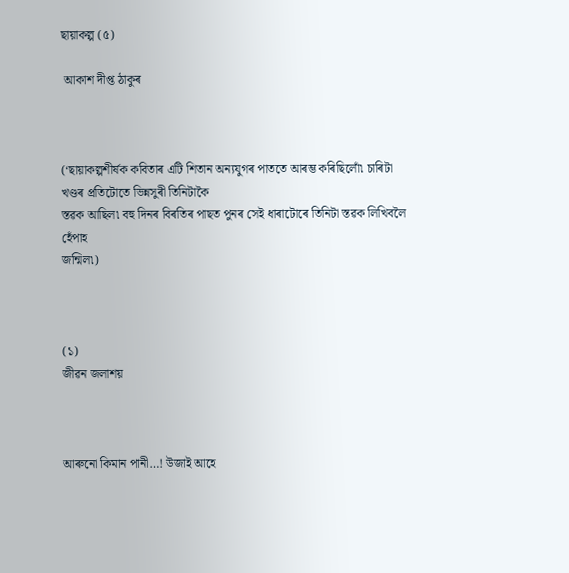ছায়াকল্প (৫)

 আকাশ দীপ্ত ঠাকুৰ



(‘ছায়াকল্পশীৰ্ষক কবিতাৰ এটি শিতান অন্যযুগৰ পাততে আৰম্ভ কৰিছিলোঁ৷ চাৰিটা খণ্ডৰ প্ৰতিটোতে ভিন্নসুৰী তিনিটাকৈ
স্তৱক আছিল৷ বহু দিনৰ বিৰতিৰ পাছত পুনৰ সেই ধাৰাটোৰে তিনিটা স্তৱক লিখিবলৈ হেঁপাহ
জন্মিল৷)



(১)
জীৱন জলাশয়



আৰুনো কিমান পানী…! উজাই আহে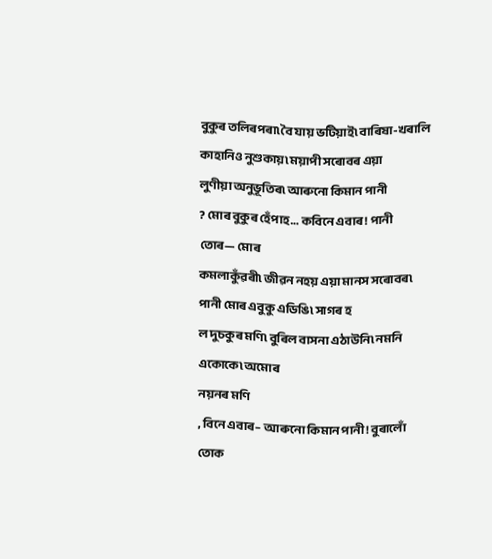বুকুৰ তলিৰপৰা৷ বৈ যায় ভটিয়াই৷ বাৰিষা-খৰালি কাহানিও নুশুকায়৷ ময়াপী সৰোবৰ এয়া
লুণীয়া অনুভূতিৰ৷ আৰুনো কিমান পানী
? মোৰ বুকুৰ হেঁপাহ… কবিনে এবাৰ! পানী তোৰ— মোৰ
কমলাকুঁৱৰী৷ জীৱন নহয় এয়া মানস সৰোবৰ৷ পানী মোৰ এবুকু এডিঙি৷ সাগৰ হ
ল দুচকুৰ মণি৷ বুৰিল বাসনা এঠাউনি৷ নমনি একোকে৷ অমোৰ
নয়নৰ মণি
, বিনে এবাৰ– আৰুনো কিমান পানী! বুৰালোঁ তোক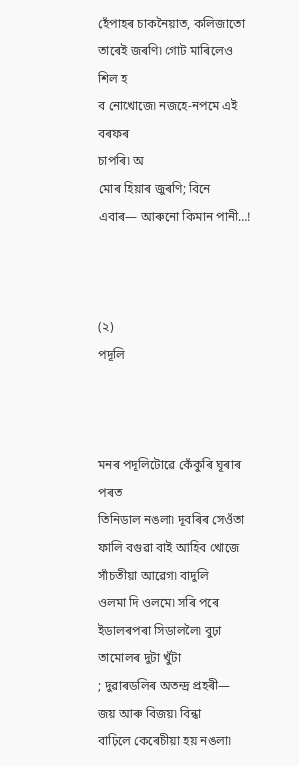হেঁপাহৰ চাকনৈয়াত, কলিজাতো
তাৰেই জৰণি৷ গোট মাৰিলেও শিল হ
ব নোখোজে৷ নজহে-নপমে এই বৰফৰ
চাপৰি৷ অ
মোৰ হিয়াৰ জুৰণি; বিনে এবাৰ— আৰুনো কিমান পানী…!



(২)
পদূলি



মনৰ পদূলিটোৱে কেঁকুৰি ঘূৰাৰ পৰত
তিনিডাল নঙলা৷ দূবৰিৰ সেওঁতা ফালি বগুৱা বাই আহিব খোজে সাঁচতীয়া আৱেগ৷ বাদুলি
ওলমা দি ওলমে৷ সৰি পৰে ইডালৰপৰা সিডাললৈ৷ বুঢ়া তামোলৰ দুটা খুঁটা
; দুৱাৰডলিৰ অতন্দ্ৰ প্ৰহৰী— জয় আৰু বিজয়৷ বিন্ধা
বাঢ়িলে কেৰেচীয়া হয় নঙলা৷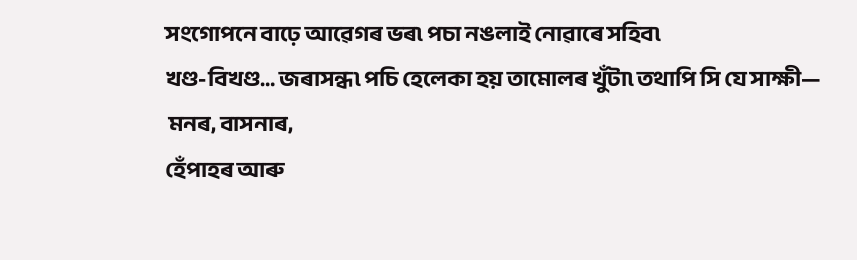সংগোপনে বাঢ়ে আৱেগৰ ভৰ৷ পচা নঙলাই নোৱাৰে সহিব৷
খণ্ড-বিখণ্ড… জৰাসন্ধ৷ পচি হেলেকা হয় তামোলৰ খুঁটা৷ তথাপি সি যে সাক্ষী—
 মনৰ, বাসনাৰ,
হেঁপাহৰ আৰু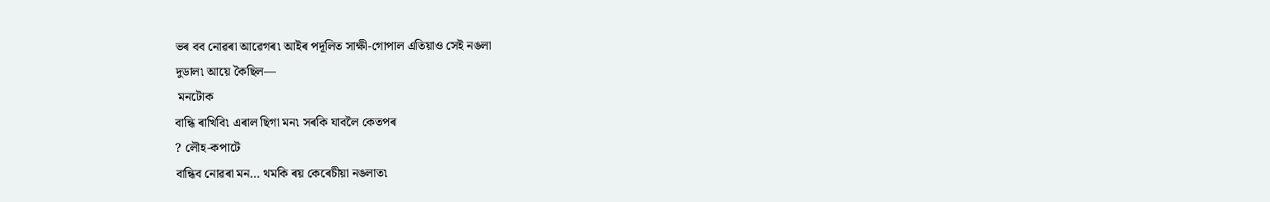ভৰ বব নোৱৰা আৱেগৰ৷ আইৰ পদূলিত সাক্ষী-গোপাল এতিয়াও সেই নঙলা
দুডাল৷ আয়ে কৈছিল—
 মনটোক
বান্ধি ৰাখিবি৷ এৰাল ছিগা মন৷ সৰকি যাবলৈ কেতপৰ
? লৌহ-কপাটে
বান্ধিব নোৱৰা মন… থমকি ৰয় কেৰেচীয়া নঙলাত৷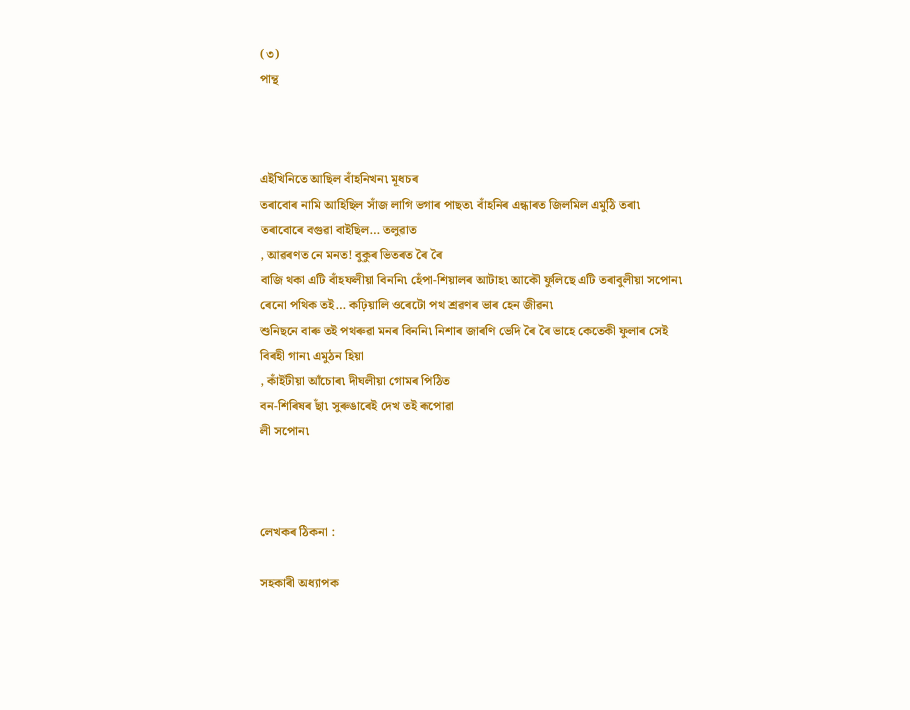(৩)
পান্থ



এইখিনিতে আছিল বাঁহনিখন৷ মূধচৰ
তৰাবোৰ নামি আহিছিল সাঁজ লাগি ভগাৰ পাছত৷ বাঁহনিৰ এন্ধাৰত জিলমিল এমুঠি তৰা৷
তৰাবোৰে বগুৱা বাইছিল… তলুৱাত
, আৱৰণত নে মনত! বুকুৰ ভিতৰত ৰৈ ৰৈ
বাজি থকা এটি বাঁহফলীয়া বিননি৷ হেঁপা-শিয়ালৰ আটাহ৷ আকৌ ফুলিছে এটি তৰাবুলীয়া সপোন৷
ৰেনো পথিক তই… কঢ়িয়ালি ওৰেটো পথ শ্ৰৱণৰ ভাৰ হেন জীৱন৷
শুনিছনে বাৰু তই পথৰুৱা মনৰ বিননি৷ নিশাৰ জাৰণি ভেদি ৰৈ ৰৈ ভাহে কেতেকী ফুলাৰ সেই
বিৰহী গান৷ এমুঠন হিয়া
, কাঁইটীয়া আঁচোৰ৷ দীঘলীয়া গোমৰ পিঠিত
বন-শিৰিষৰ ছাঁ৷ সুৰুঙাৰেই দেখ তই ৰূপোৱা
লী সপোন৷



লেখকৰ ঠিকনা :

সহকাৰী অধ্যাপক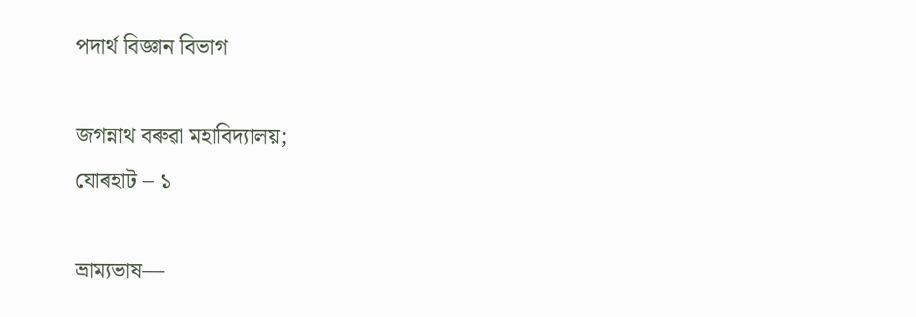পদাৰ্থ বিজ্ঞান বিভাগ

জগন্নাথ বৰুৱা মহাবিদ্যালয়;
যোৰহাট – ১

ভ্ৰাম্যভাষ—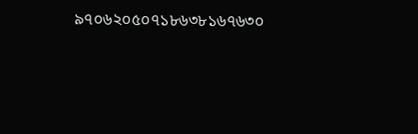৯৭০৬২০৫০৭১৮৬৩৮১৬৭৬৩০